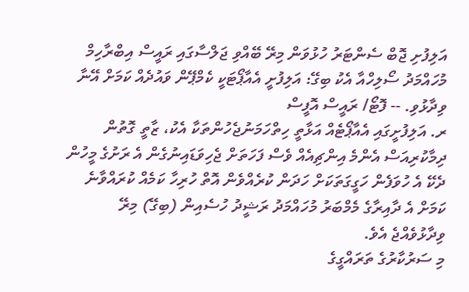އަލިފުށި ޖޮބް ސެންޓަރު ހުޅުވަން މިރޭ ބޭއްވި ޖަލްސާގައި ރައީސް އިބްރާހިމް މުހައްމަދު ސޯލިހްއާ އެކު ބިގޭ: އަލިފުށީ އެއާޕޯޓަކީ ކެމްޕޭން ވައުދެއް ކަމަށް އޭނާ ވިދާޅުވި. -- ފޮޓޯ/ ރައީސް އޮފީސް
ރ. އަލިފުށީގައި އެއާޕޯޓެއް އަޅާތީ ހިތްހަމަނުޖެހުންތަކާ އެކު، ޒާތީ ގޮތުން ދިމާކުރިއަސް އެންމެ އިންޗިއެއް ވެސް ފަހަތަށް ޖެހިވަޑައިނުގެން އެ ރަށުގެ މީހުން ދެކޭ އެ ހުވަފެން ހަގީގަތަކަށް ހަދަން ކުރެއްވެން އޮތް ހުރިހާ ކަމެއް ކުރައްވާނެ ކަމަށް އެ ދާއިރާގެ މެމްބަރު މުހައްމަދު ރަޝީދު ހުސެއިން (ބިގޭ) މިރޭ ވިދާޅުވެއްޖެ އެވެ.
މި ސަރުކާރުގެ ތަރައްގީގެ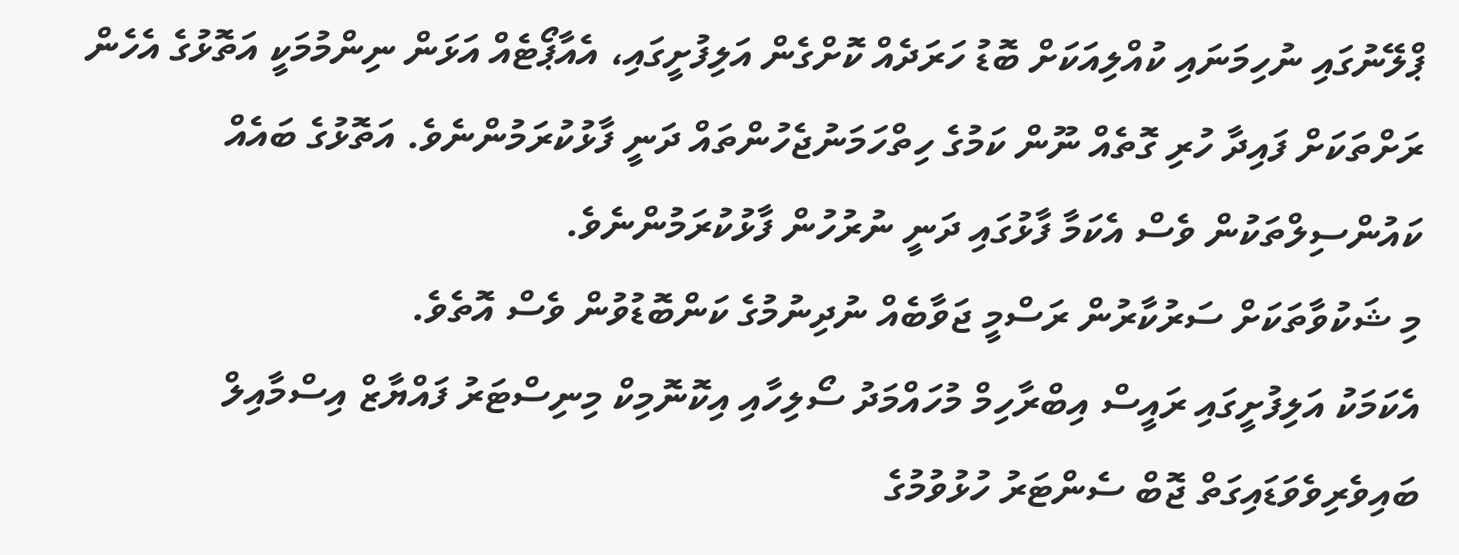ޕްލޭނުގައި ނުހިމަނައި ކުއްލިއަކަށް ބޮޑު ހަރަދެއް ކޮށްގެން އަލިފުށީގައި، އެއާޕޯޓެއް އަޅަން ނިންމުމަކީ އަތޮޅުގެ އެހެން ރަށްތަކަށް ފައިދާ ހުރި ގޮތެއް ނޫން ކަމުގެ ހިތްހަމަނުޖެހުންތައް ދަނީ ފާޅުކުރަމުންނެވެ. އަތޮޅުގެ ބައެއް ކައުންސިލްތަކުން ވެސް އެކަމާ ފާޅުގައި ދަނީ ނުރުހުން ފާޅުކުރަމުންނެވެ.
މި ޝަކުވާތަކަށް ސަރުކާރުން ރަސްމީ ޖަވާބެއް ނުދިނުމުގެ ކަންބޮޑުވުން ވެސް އޮތެވެ.
އެކަމަކު އަލިފުށީގައި ރައީސް އިބްރާހިމް މުހައްމަދު ސޯލިހާއި އިކޮނޮމިކް މިނިސްޓަރު ފައްޔާޒް އިސްމާއިލް ބައިވެރިވެވަޑައިގަތް ޖޮބް ސެންޓަރު ހުޅުވުމުގެ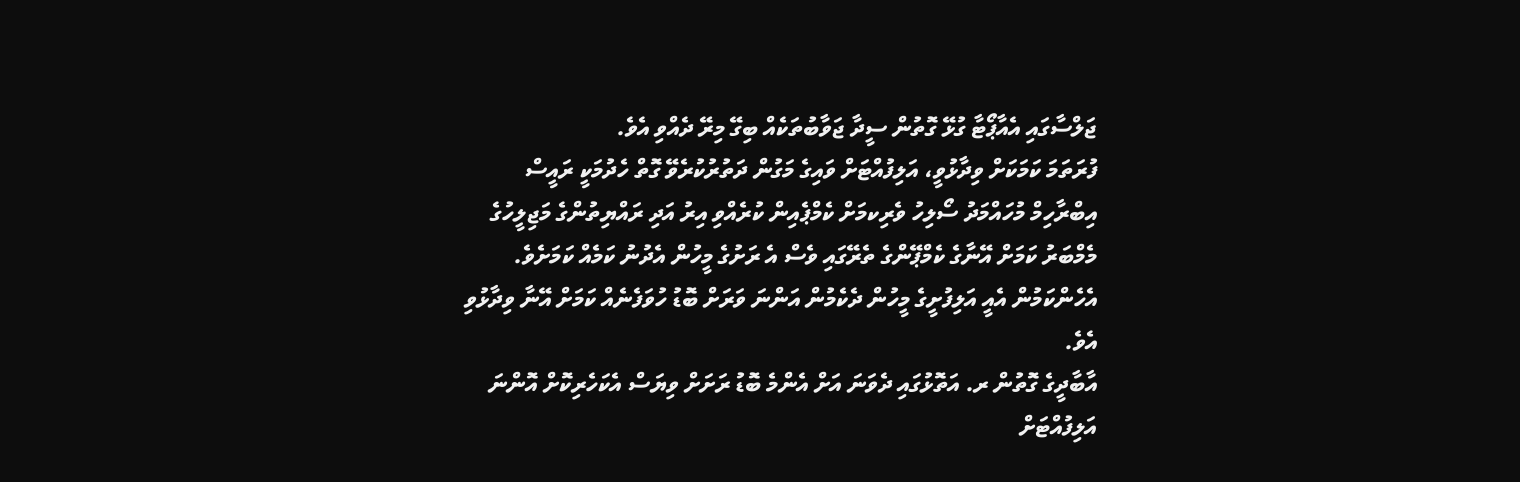ޖަލްސާގައި އެއާޕޯޓާ ގުޅޭ ގޮތުން ސީދާ ޖަވާބުތަކެއް ބިގޭ މިރޭ ދެއްވި އެވެ.
ފުރަތަމަ ކަމަކަށް ވިދާޅުވީ، އަލިފުއްޓަށް ވައިގެ މަގުން ދަތުރުކުރެވޭ ގޮތް ހެދުމަކީ ރައީސް އިބްރާހިމް މުހައްމަދު ސޯލިހު ވެރިކމަށް ކެމްޕެއިން ކުރެއްވި އިރު އަދި ރައްޔިތުންގެ މަޖިލީހުގެ މެމްބަރު ކަމަށް އޭނާގެ ކެމްޕޭންގެ ތެރޭގައި ވެސް އެ ރަށުގެ މީހުން އެދުނު ކަމެއް ކަމަށެވެ. އެހެންކަމުން އެއީ އަލިފުށީގެ މީހުން ދެކެމުން އަންނަ ވަރަށް ބޮޑު ހުވަފެނެއް ކަމަށް އޭނާ ވިދާޅުވި އެވެ.
އާބާދީގެ ގޮތުން ރ. އަތޮޅުގައި ދެވަނަ އަށް އެންމެ ބޮޑު ރަށަށް ވިޔަސް އެކަހެރިކޮށް އޮންނަ އަލިފުއްޓަށް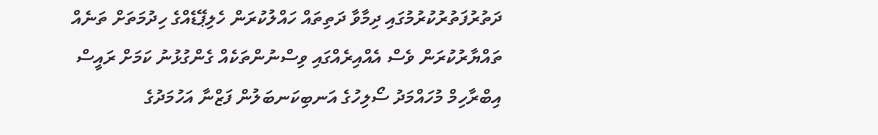ދަތުރުފަތުރުކުރުމުގައި ދިމާވާ ދަތިތައް ހައްލުކުރަން ހެލިޕޭޑެއްގެ ހިދުމަތަށް ތަނެއް ތައްޔާރުކުރަން ވެސް އެއްއިރެއްގައި ވިސްނުންތަކެއް ގެންގުޅުނު ކަމަށް ރައީސް އިބްރާހިމް މުހައްމަދު ސޯލިހުގެ އަނބިކަނބަލުން ފަޒްނާ އަހުމަދުގެ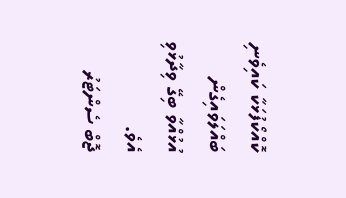ކޮއްކޯފުޅަކާ ކައިވެނި ބައްލަވައިގެން އުޅުއްވާ ބިގޭ ވިދާޅުވި އެވެ.
ޖޮބް ސެންޓަރު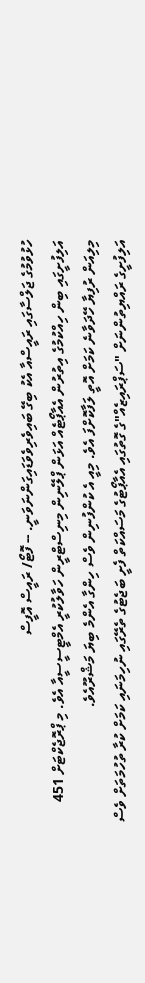ހުޅުވުމުގެ ޖަލްސާގައި ރައީސްއާ އެކު ބިގޭ ބައިވެރިވެވަޑައިގަންނަވަނީ. -- ފޮޓޯ/ ރައީސް އޮފީސް
އަލިފުށީގައި ބިން ހިއްކުމުގެ އިތުރުން އެއާޕޯޓެއް އަޅަން ޕްލޭނިން މިނިސްޓްރީން ހަވާލުކުރީ އެމްޓީސީސީއާ އެވެ. މި ޕްރޮޖެކްޓަށް 451 މިލިއަން ރުފިޔާ ހޭދަވާނެ ކަމަށް އޮތީ ލަފާކޮށްފަ އެވެ. މިއީ އެ ކުންފުނިން ވެސް ހިންގާ އެންމެ ބިޔަ މަޝްރޫއެވެ.
އަލިފުށީގެ ރައްޔިތުންނަށް "ސަޕްރައިޒެއް"ގެ ގޮތުގައި އެއާޕޯޓުގެ މަސައްކަތް ފެށީ ބަޖެޓުގެ ތެރޭގައި ނުހިމަނައި ކަމަށް ކުރާ ތުހުމަތަށް ވެސް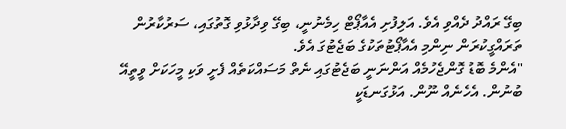ބިގޭ ރައްދު ދެއްވި އެވެ. އަލިފުށި އެއާޕޯޓް ހިމެނުނީ، ބިގޭ ވިދާޅުވި ގޮތުގައި، ސަރުކާރުން ތަރައްގީކުރަން ނިންމި އެއާޕޯޓުތަކުގެ ބަޖެޓުގަ އެވެ.
"އެންމެ ބޮޑު ގޮންޖެހުމެއް އަންނަނީ ބަޖެޓުގައި ނެތް މަސައްކަތެއް ފެށީ ވަކި މީހަކަށް ވީތީއޭ ބުނުން. އެހެނެއް ނޫން. އަޅުގަނޑަކީ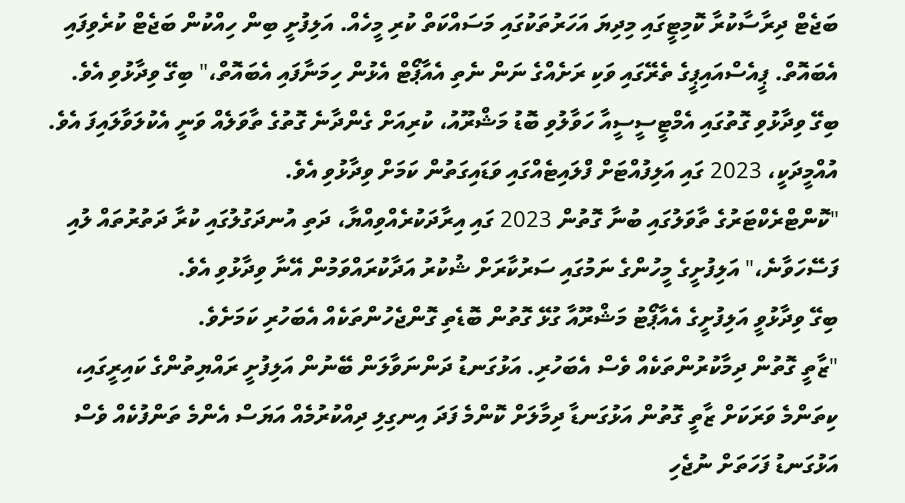ބަޖެޓް ދިރާސާކުރާ ކޮމިޓީގައި މިދިޔަ އަހަރުތަކުގައި މަސައްކަތް ކުރި މީހެއް. އަލިފުށީ ބިން ހިއްކުން ބަޖެޓް ކުރެވިފައި އެބައޮތް. ޕީއެސްއައިޕީގެ ތެރޭގައި ވަކި ރަށެއްގެ ނަން ނެތި އެއާޕޯޓް އެޅުން ހިމަނާފައި އެބައޮތް،" ބިގޭ ވިދާޅުވި އެވެ.
ބިގޭ ވިދާޅުވި ގޮތުގައި އެމްޓީސީސީއާ ހަވާލުވި ބޮޑު މަޝްރޫއު، ކުރިއަށް ގެންދާނެ ގޮތުގެ ތާވަލެއް ވަނީ އެކުލަވާލައިފަ އެވެ. އުއްމީދަކީ، 2023 ގައި އަލިފުއްޓަށް ފްލައިޓެއްގައި ވަޑައިގަތުން ކަމަށް ވިދާޅުވި އެވެ.
"ކޮންޓްރެކްޓަރުގެ ތާވަލުގައި ބުނާ ގޮތުން 2023 ގައި އިރާދަކުރެއްވިއްޔާ، ދަތި އުނދަގުލުގައި ކުރާ ދަތުރުތައް ލުއި ފަސޭހަވާނެ،" އަލިފުށީގެ މީހުންގެ ނަމުގައި ސަރުކާރަށް ޝުކުރު އަދާކުރައްވަމުން އޭނާ ވިދާޅުވި އެވެ.
ބިގޭ ވިދާޅުވީ އަލިފުށީގެ އެއާޕޯޓު މަޝްރޫއާ ގުޅޭ ގޮތުން ބޮޑެތި ގޮންޖެހުންތަކެއް އެބަހުރި ކަމަށެވެ.
"ޒާތީ ގޮތުން ދިމާކުރުންތަކެއް ވެސް އެބަހުރި. އަޅުގަނޑު ދަންނަވާލަން ބޭނުން އަލިފުށީ ރައްޔިތުންގެ ކައިރީގައި، ކިތަންމެ ވަރަކަށް ޒާތީ ގޮތުން އަޅުގަނޑާ ދިމާލަށް ކޮންމެ ފަދަ އިނގިލި ދިއްކުރުމެއް އަޔަސް އެންމެ ތަންފުކެއް ވެސް އަޅުގަނޑު ފަހަތަށް ނުޖެހި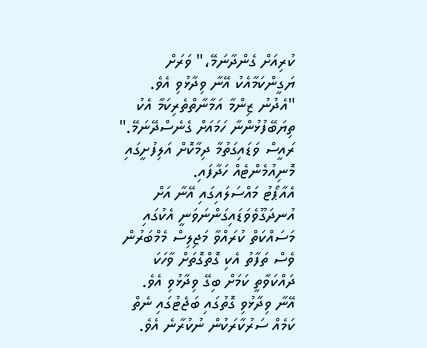ކުރިއަށް ގެންދާނަމޭ،" ވަރަށް ޔަގީންކަމާއެކު އޭނާ ވިދާޅުވި އެވެ.
"އެދުނު ޒިންމާ އަމާނާތްތެރިކަމާ އެކު ތިޔަބޭފުޅުންނާ ހަމައަށް ގެނެސްދޭނަމޭ."
ރައީސް ވަޑައިގަތުމާ ދިމާކޮށް އަލިފުށީގައި މޮނިއުމެންޓެއް ހަދާފައި.
އެއާޕޯޓު މައްސަލައިގައި އޭނާ އަށް އުނދަގޫވެވަޑައިގަންނަވަނީ އެކުގައި މަސައްކަތް ކުރައްވާ މަޖިލިސް މެމްބަރުން ވެސް ތަފާތު އެކި ގޮތްގޮތަށް ވާހަކަ ދައްކަވާތީ ކަމަށް ބިގޭ ވިދާޅުވި އެވެ.
އޭނާ ވިދާޅުވި ގޮތުގައި ބަޖެޓުގައި ނެތް ކަމެއް ސަރުކާރަކުން ނުކުރާނެ އެވެ.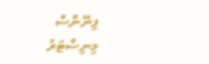ފިނޭންސް މިނިސްޓަރު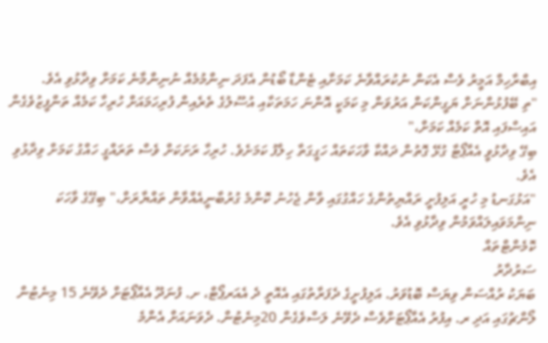އިބްރާހިމް އަމީރު ވެސް އެކަން ނުކުރައްވާނެ ކަމަށާއި ޓެންޑާ ބޯޑުން އެފަދަ ނިންމުމެއް ނުނިންމާނެ ކަމަށް ވިދާޅުވި އެވެ.
"ތި ބޭފުޅުންނަށް ޔަގީންކަން އަރުވަން މި ކަމަކީ އޮންނަ ހަމަތަކާއި އުސޫލުގެ ތެރެއިން ފުރިހަމައަށް ހުރިހާ ކަމެއް ތަންފީޒުވެގެން އައިސްފައި އޮތް ކަމެއް ކަމަށް،"
ބިގޭ ވިދާޅުވީ އެއާޕޯޓާ ގުޅޭ ގޮތުން ދައްކާ ވާހަކަތައް ހަގީގަތާ ހިލާފު ކަމަށެވެ. ހުރިހާ ރަށަކަށް ވެސް ތަރައްގީ ހައްގު ކަމަށް ވިދާޅުވި އެވެ.
"އަޅުގަނޑު މި ހުރީ އަލިފުށީ ރައްޔިތުންގެ ހައްގުގައި ވާން ޖެހުނު ކޮންމެ ގުރުބާނީއެއްވާން ތައްޔާރަށް،" ބިގޭގެ ވާހަކަ ނިންމަވައިލައްވަމުން ވިދާޅުވި އެވެ.
ކޮމެންޓްތައް
ސަރުދާރު
ބަޔަކު ރުއްސަން ވިޔަސް ބޮޑުވަރު. އަލިފުށީގެ ދެފަރާތުގައި އެއޮތީ ދެ އެއަރޕޯޓް، ށ. ފުނަދޫ އެއާޕޯޓަށް ދެވޭނެ 15 މިނެޓުން ލޯންޗުގައި އަދި ރ. އިފުރު އެއާޕޯޓަށްވެސް ދެވޭނެ ލަސްވެގެން 20މިނެޓުން. ދެވަނައަށް އެންމެ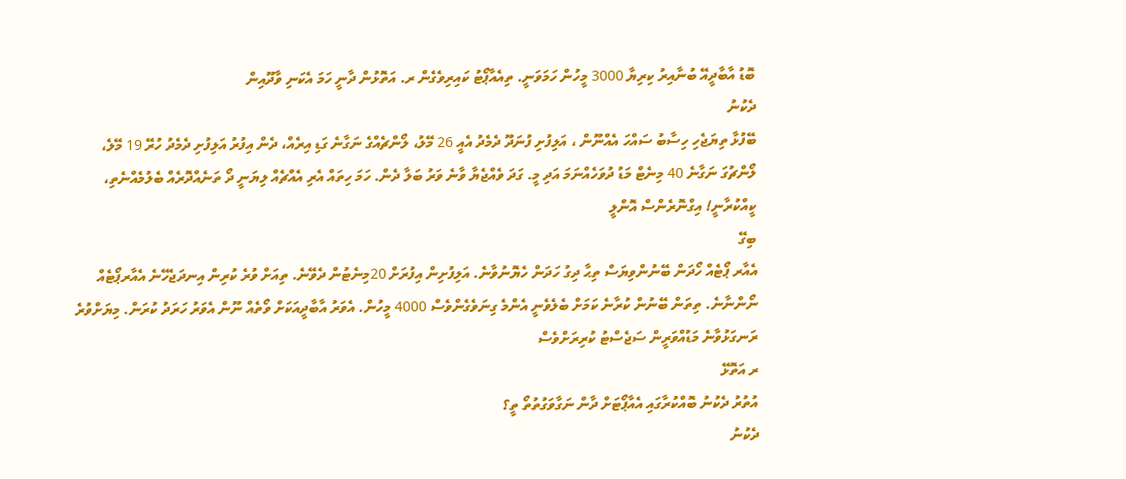ބޮޑު އާބާދީއޭ ބުނާއިރު ކިރިޔާ 3000 މީހުން ހަމަވަނީ. ތިއެއާޕޯޓު ކައިރިވެގެން ރ. އަތޮޅުން ދާނީ ހަމަ އެކަނި ވާދޫއިން
ދެކުނު
ބޭފުޅާ ތިޔަޖެހި ހިސާބު ސައްހަ އެއްނޫން ، އަލިފުށި ފުނަދޫ ދެމެދު އެއީ 26 މޭލު، ލޯންޗެއްގެ ނަގާނެ ގަޑި އިރެއް، ދެން އިފުރު އަލިފުށި ދެމެދު ހުރޭ 19 މޭލެ، ލޯންޗުގަ ނަގާނެ 40 މިނެޓް މަޑު ދުވަހެއްނަމަ އަދި މީ. ގަދަ ވެއްޖެޔާ ވާނެ ވަރު ބަލާ ދެން. ހަމަ ހިތައް އެރި އެއްޗެއް ލިޔަނީ ދޯ ތަނެއްދޮރެއް ބެލުމެއްނެތި، ކީއްކުރާނީ! އިގްނޮރެންސް އޮންލީ
ބިގޭ
އެއާރ ޕޯޓެއް ހޯދަން ބޭނުންވިޔަސް ތިޙާ ދިގު ހަދަން ހެޔޮނުވާނެ. އަލިފުށިން އިފުރަށް 20މިނެޓުން ދެވޭނެ. ތިއަށް ވުރެ ކުރިން އިނދަޖެހޭނެ އެއާރޕޯޓެއް ނޯންނާނެ. ތިތަން ބޭނުން ކުރާނެ ކަމަށް ބެލެވެނީ އެންމެ ގިނަވެގެންވެސް 4000 މީހުން. އެވަރު އާބާދީއަކަށް ވޯތެއް ނޫން އެވަރު ހަރަދު ކުރަން. މިޔަށްވުރެ ރަނގަޅުވާނެ މަޑުއްވަރީން ސަޖެސްޓު ކުރިރަށްވެސް
ރ އަތޮޅޭ
އުތުރު ދެކުނު ބޮއްކުރާގައި އެއާޕޯޓަށް ދާން ނަގާވަގުތުތޯ ތީ؟
ދެކުނު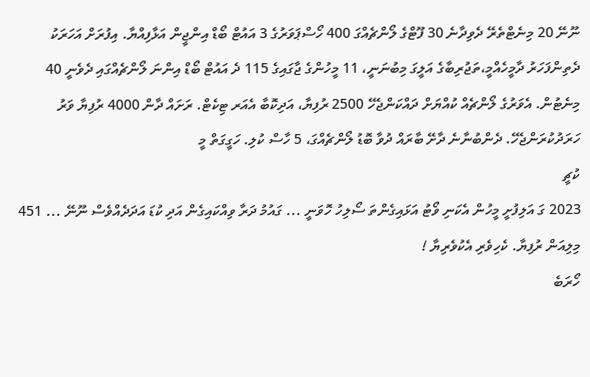ނޫނޭ 20 މިނެޓްތެރޭ ދެވިދާނެ 30 ފޫޓްގެ ލޯންޗެއްގަ 400 ހޯސްޕަވަރުގެ 3 އައުޓް ބޯޑް އިންޖީން އަޅާފިއްޔާ. އިފުރަށް އަހަރަކު ދެތިންފަހަރު ދާމީހެއްމީ،ތަޖުރިބާގެ އަލީގަ މިބުނަނީ، 11 މީހުންގެ ޖާގައިގެ 115 ދެ އައުޓް ބޯޑް އިންނަ ލޯންޗެއްގައި ދެވެނީ 40 މިނެޓުން. އެވަރުގެ ލޯންޗެއް ކުއްޔަށް ދައްކަންޖެހޭ 2500 ރުފިޔާ، އަދިކޮބާ އެއަރ ޓިކެޓް. ރަށައް ދާން 4000 ރުފިޔާ ވަރު ހަރަދުކުރަންޖެހޭ. ދެންބުނާނެ ދާށޭ ބާރައް ދުވާ ބޮޑު ލޯންޗެއްގަ، 5 ހާސް ކުލި. ހަގީގަތް މީ
ކުޗީ
2023 ގަ އަލިފުށީ މީހުން އެކަނި ވޯޓު އަޅައިގެންތަ ސޯލިހު ހޮވަނީ ... ގައުމު ދަރާ ވިއްކައިގެން އަދި ކުޑަ އަދަދެއްވެސް ނޫނޭ ... 451 މިލިއަން ރުފިޔާ. ކެހިވެރި އެކުވެރިޔާ !
ހޯރަބެ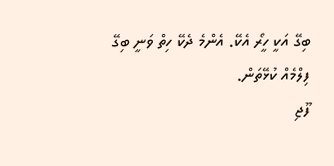ބިގޭ އަކީ ހީރޯ އެކޭ. އެންމެ ދެކޭ ހިތް ވަނީ ބިގޭ ފިލްމެއް ކުޅޭތަން.
ފޫޖި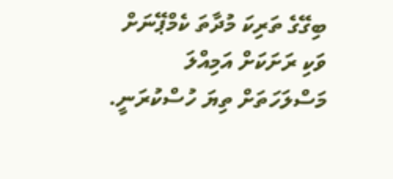ބިގޭގެ ތަރިކަ މުދާތަ ކެމްޕޭނަށް ވަކި ރަށަކަށް އަމިއްލަ މަސްލަހަތަށް ތިޔަ ހުސްކުރަނީ.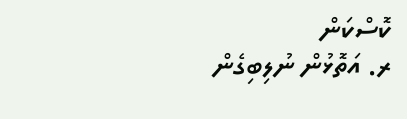ކޮސްކަން
ރ. އަތޮޅުން ނުލިބިގެން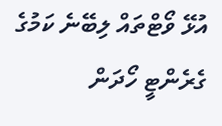އުޅޭ ވޯޓްތައް ލިބޭނެ ކަމުގެ ގެރެންޓީ ހޯދަން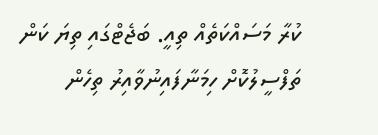ކުރާ މަސައްކަތެއް ތިއީ. ބަޖެޓްގައި ތިޔަ ކަން ތަފްސީލުކޮށް ހިމަނާފައިނުވާއިރު ތިހެން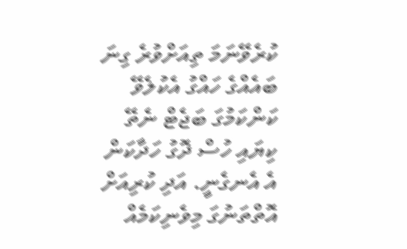ކުރެވޭނަމަ ތިއަށްވުރެ ގިނަ ބައެއްގެ ހައްގު އެކުލެވޭ ކަންކަމުގަ ބަޖެޓް ނެތޭ ކިޔައި ހުސް ދޮގު ހަދާކަން އެ އެނގެނީ. އަދި ކުރިއަށް އޮތްތަނުގަ މިވެނިކަމެއް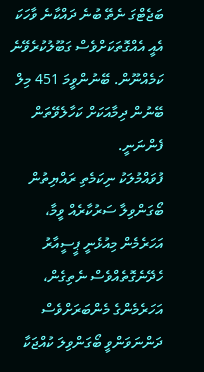ބަޖެޓްގަ ނެތޭ ބުނެ ދައްކާނެ ވާހަކަ އެއީ އެއްގޮތަކަށްވެސް ގަބޫލުކުރެވޭނެ ކަމެއްނޫން. ބޭނުންވީމަ 451 މިލް ބޭނުން ދިމާއަކަށް ކަހާލެވޭތަން ފެންނަނީ.
ފުވައްމުލަކު ނިކަމެތި ރައްޔިތުން
ބޯގަންވިލާ ސަރުކާރެއް ވީމާ، އަހަރެމެން މިއުޅެނީ ޕީސީއާރު ހެދޭނެގޮތެއްވެސް ނެތިގެން، އަހަރެމެންގެ މެންބަރަށްވެސް ދަންނަވަންވީ ބޯގަންވިލަ ކުއްޖަކާ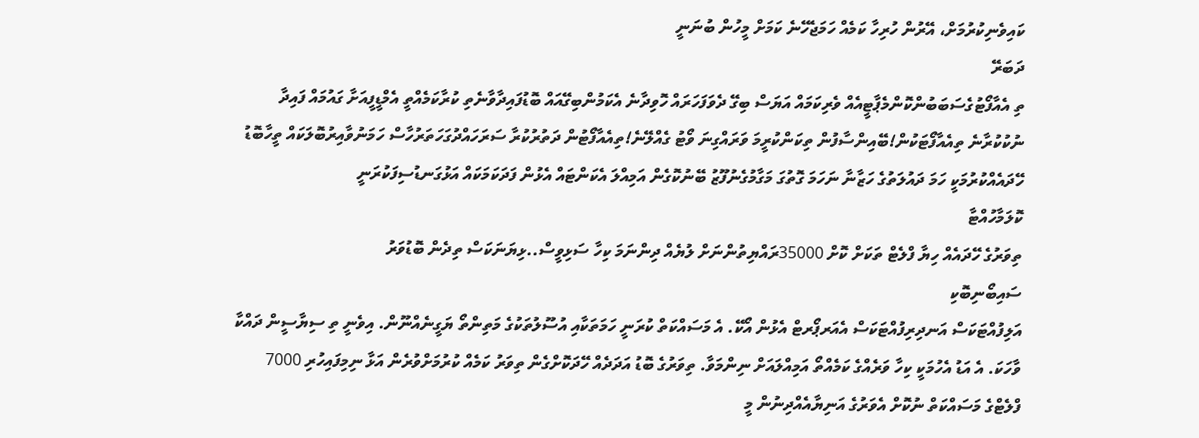ކައިވެނިކުރުމަށް، އޭރުން ހުރިހާ ކަމެއް ހަމަޖެހޭނެ ކަމަށް މީހުން ބުނަނީ
ދަބަރޭ
ތި އެއާފޯޓުގެސަބަބުންކޮންމެޕާޓީއެއް ވެރިކަމައް އަޔަސް ބިގޭ ދެވަފަހަރައް ހޮވިދާނެ އެކަމުންބިގޭއައް ބޮޑުފައިދާވާނެތި ކުރާކަމެއްތީ އެމްޑީފީއަށާ ގައުމައް ފައިދާ ނުކުކުރާނެ ތިއެއާފޯޓަކުން!ބޭއިންސާފުން ތިކަންކުރީމަ ވަރައްގިނަ ވޯޓު ގެއްލޭނެ!ތިއެއާފޯޓުން ދަތުރުކުރާ ސަރަހައްދުގަހަތަރުހާސް ހަމަނުވާއިރުބޮލަކައް ތީހާބޮޑު ހޭދައެއްކުރުމަކީ ހަމަ ދައުލަތުގެ ހަޒާނާ ނަހަމަ ގޮތުގަ މަގާމުގެނުފޫޒު ބޭނުކޮގެން އަމިއްލަ އެކަންޓައް އެޅުން ފަދަކަމަކައް އަޅުގަނޑުސިފަކުރަނީ
ކޮލަމާހުއްޓާ
ތިވަރުގެ ހޭދައެއް ހިޔާ ފްލެޓް ތަކަށް ކޮށް 35000ރައްޔިތުންނަށް ލުޔެއް ދިންނަމަ ކިހާ ސަޅިވީސް..ޅިޔަނަކަސް ތިދެން ބޮޑުވަރު
ސައިބޯނިބޮކި
އަލިފުއްޓަކަސް އަނދިރިފުއްޓަކަސް އެއަރޕޯރޓް އެޅުން އޯކޭ. އެ މަސައްކަތް ކުރަނީ ހަމަތަކާއި އުސޫލުތަކުގެ މަތިންތޯ ޔަގީނެއްނޫން. އިވެނީ ތި ސިޔާސީން ދައްކާ ވާހަކަ. އެ އަޑު އެހުމަކީ ކިހާ ވަރެއްގެ ކަމެއްތޯ އަމިއްލައަށް ނިންމަވާ. ތިވަރުގެ ބޮޑު އަދަދެއް ހޭދަކޮށްގެން ތިވަރު ކަމެއް ކުރުމަށްވުރެން އަޅާ ނިމިފައިހުރި 7000 ފްލެޓްގެ މަސައްކަތް ނުކޮށް އެވަރުގެ އަނިޔާއެއްދިނުން މީ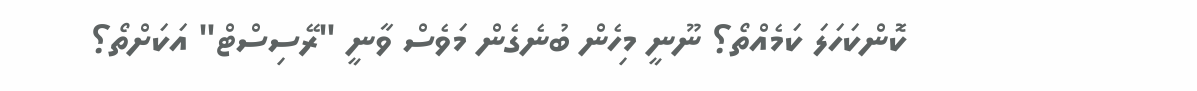ކޮންކަހަލަ ކަމެއްތޯ؟ ނޫނީ މިހެން ބުނެގެން މަވެސް ވާނީ "ރޭސިސްޓް" އަކަށްތޯ؟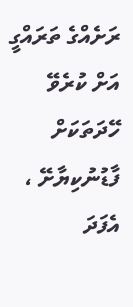ރަށެއްގެ ތަރައްގީ އަށް ކުރެވޭ ހޭދަތަކަށް ފާޑުނުކިޔާށޭ ، އެފަދަ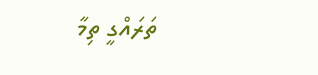ތަރައްގީ ތިމާ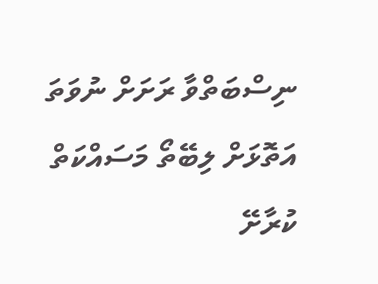ނިސްބަތްވާ ރަށަށް ނުވަތަ އަތޮޅަށް ލިބޭތޯ މަސައްކަތް ކުރާށޭ